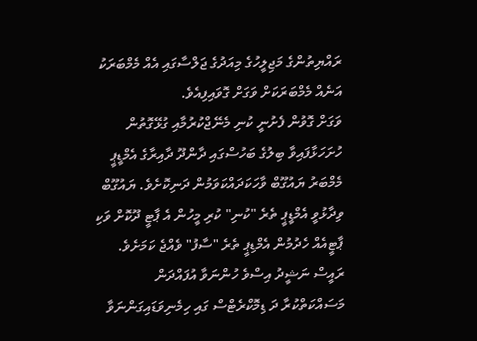ރައްޔިތުންގެ މަޖިލީހުގެ މިއަދުގެ ޖަލްސާގައި އެއް މެމްބަރަކު އަނެއް މެމްބަރަކަށް ވަގަށް ގޮވައިފިއެވެ.
ވަގަށް ގޮވުން ފެށުނީ ކުނި މެނޭޖްކުރުމާއި ގުޅޭގޮތުން ހުށަހަޅާފައިވާ ބިލުގެ ބަހުސްގައި ދާންދޫ ދާއިރާގެ އެމްޑީޕީ މެމްބަރު ޔައުގޫބް ވާހަކަދައްކަވަމުން ދަނިކޮށެވެ. ޔައުގޫބް ވިދާޅުވީ އެމްޑީޕީ ތެރެ "ކުނި" ކުރި މީހުން އެ ޕާޓީ ދޫކޮށް ވަކި ޕާޓީއެއް ހެދުމުން އެމްޑިޕީ ތެރެ "ސާފު" ވެއްޖެ ކަމަށެވެ.
ރައީސް ނަޝީދު އިސްވެ ހުންނަވާ އުފައްދަން މަސައްކަތްކުރާ ދަ ޑިމޮކްރެޓްސް ގައި ހިމެނިވަޑައިގަންނަވާ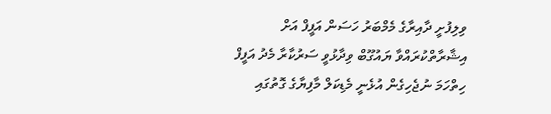ވިލިފުށީ ދާއިރާގެ މެމްބަރު ހަސަން އަފީފް އަށް އިޝާރާތްކުރައްވާ ޔައުގޫބް ވިދާޅުވީ ސަރުކާރާ މެދު އަފީފް ހިތްހަމަ ނުޖެހިގެން އުޅެނީ މެޑިކަލް މާފިޔާގެ ގޮތުގައި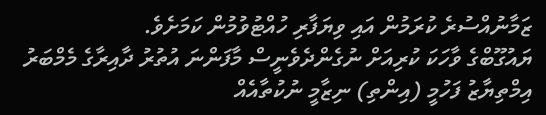ޒަމާނުއްސުރެ ކުރަމުން އައި ވިޔަފާރި ހުއްޓުވުމުން ކަމަށެވެ.
ޔައުގޫބްގެ ވާހަކަ ކުރިއަށް ނުގެންދެވެނީސް މާފަންނަ އުތުރު ދާއިރާގެ މެމްބަރު އިމްތިޔާޒު ފަހުމީ (އިންތި) ނިޒާމީ ނުކުތާއެއް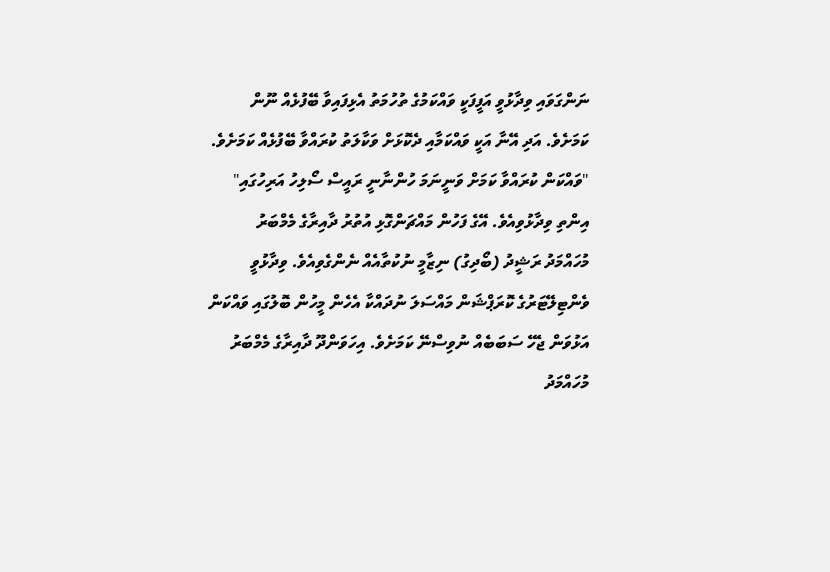ނަންގަވައި ވިދާޅުވީ އަފީފަކީ ވައްކަމުގެ ތުހުމަތު އެޅިފައިވާ ބޭފުޅެއް ނޫން ކަމަށެވެ. އަދި އޭނާ އަކީ ވައްކަމާއި ދެކޮޅަށް ވަކާލަތު ކުރައްވާ ބޭފުޅެއް ކަމަށެވެ.
"ވައްކަން ކުރައްވާ ކަމަށް ވަނީނަމަ ހުންނާނީ ރައީސް ސޯލިހު އަރިހުގައި" އިންތި ވިދާޅުވިއެވެ. އޭގެ ފަހުން މައްޗަންގޮޅި އުތުރު ދާއިރާގެ މެމްބަރު މުހައްމަދު ރަޝީދު (ބޯދިގު) ނިޒާމީ ނުކުތާއެއް ނެންގެވިއެވެ. ވިދާޅުވީ ވެންޓިލޭޓަރުގެ ކޮރަޕްޝަން މައްސަލަ ނުދައްކާ އެހެން މީހުން ބޮލުގައި ވައްކަން އަޅުވަން ޖެހޭ ސަބަބެއް ނުވިސްނޭ ކަމަށެވެ. އިހަވަންދޫ ދާއިރާގެ މެމްބަރު މުހައްމަދު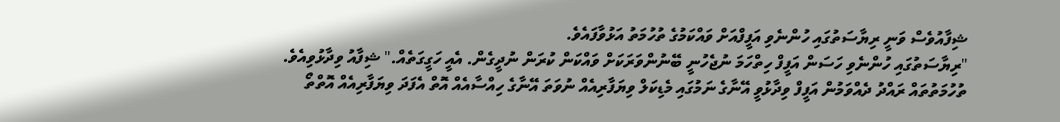ޝިފާއުވެސް ވަނީ ރިޔާސަތުގައި ހުންނެވި އަފީފްއަށް ވައްކަމުގެ ތުހުމަތު އަޅުވާފައެވެ.
"ރިޔާސަތުގައި ހުންނެވި ހަސަން އަފީފް ހިތްހަމަ ނުޖެހުނީ ބޭނުންވަރަކަށް ވައްކަން ކުރަން ނުދީގެން. އެއީ ހަގީގަތެއް." ޝިފާއު ވިދާޅުވިއެވެ.
ތުހުމަތުތައް ރައްދު ދެއްވަމުން އަފީފް ވިދާޅުވީ އޭނާގެ ނަމުގައި މެޑިކަލް ވިޔަފާރިއެއް ނުވަތަ އޭނާގެ ހިއްސާއެއް އޮތް އެފަދަ ވިޔަފާރިއެއް އޮތްތޯ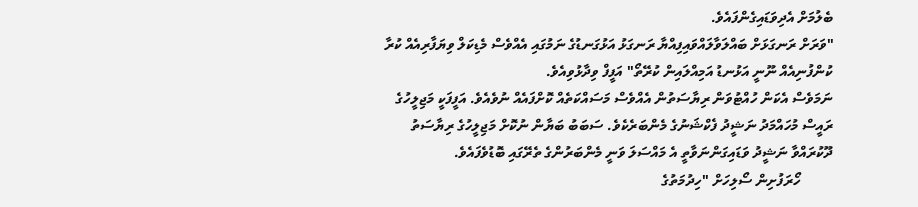ބެލުމަށް އެދިވަޑައިގެންފައެވެ.
"ވަރަށް ރަނގަޅަށް ބައްލަވާލައްވައިފިއްޔާ ރަނގަޅު އަޅުގަނޑުގެ ނަމުގައި އެއްވެސް މެޑިކަލް ވިޔަފާރިއެއް ކުރާ ކުންފުނިއެއް ނޫނީ އަޅުނޑު އަމިއްލައިން ކުރޭތޯ" އަފީފް ވިދާޅުވިއެވެ.
ނަމަވެސް އެކަން ހުއްޓުވަން ރިޔާސަތުން އެއްވެސް މަސައްކަތެއް ކޮށްފައެއް ނުވެއެވެ. އަފީފަކީ މަޖިލީހުގެ ރައީސް މުހައްމަދު ނަޝީދު ފެކްޝަނުގެ މެންބަރެކެވެ. ސަބަބު ބަޔާން ނުކޮށް މަޖިލީހުގެ ރިޔާސަތު ދޫކުރައްވާ ނަޝީދު ވަޑައިގަންނަވާތީ އެ މައްސަލަ ވަނީ މެންބަރުންގެ ތެރޭގައި ބޮޑުވެފައެވެ.
         ހޯރަފުށިން ސޯލިހަށް "ހިދުމަތުގެ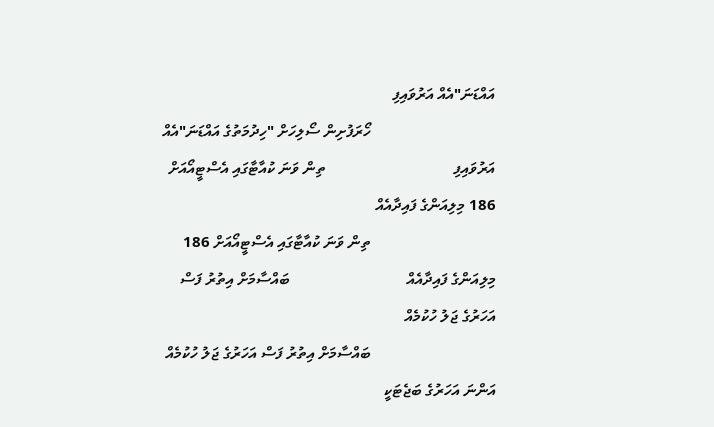އައްޑަނަ"އެއް އަރުވައިފި
                                ހޯރަފުށިން ސޯލިހަށް "ހިދުމަތުގެ އައްޑަނަ"އެއް އަރުވައިފި                                 ތިން ވަނަ ކުއާޓާގައި އެސްޓީއޯއަށް 186 މިލިއަންގެ ފައިދާއެއް
                                ތިން ވަނަ ކުއާޓާގައި އެސްޓީއޯއަށް 186 މިލިއަންގެ ފައިދާއެއް                              ބައްސާމަށް އިތުރު ފަސް އަހަރުގެ ޖަލު ހުކުމެއް
                                ބައްސާމަށް އިތުރު ފަސް އަހަރުގެ ޖަލު ހުކުމެއް                                އަންނަ އަހަރުގެ ބަޖެޓަކީ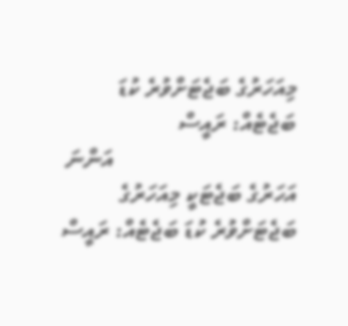މިއަހަރުގެ ބަޖެޓަށްވުރެ ކުޑަ ބަޖެޓެއް: ރައީސް
                                އަންނަ އަހަރުގެ ބަޖެޓަކީ މިއަހަރުގެ ބަޖެޓަށްވުރެ ކުޑަ ބަޖެޓެއް: ރައީސް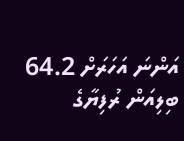އަންނަ އަހަރަށް 64.2 ބިލިއަން ރުފިޔާގެ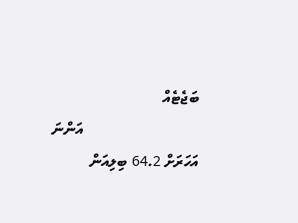ބަޖެޓެއް
                                އަންނަ އަހަރަށް 64.2 ބިލިއަން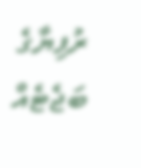ރުފިޔާގެ ބަޖެޓެއް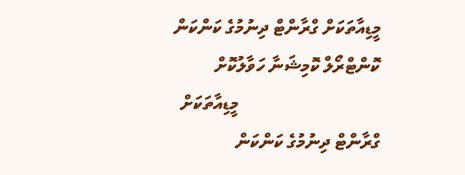މީޑިއާތަކަށް ގްރާންޓް ދިނުމުގެ ކަންކަން ކޮންޓްރޯލް ކޮމިޝަނާ ހަވާލުކޮށް
                                މީޑިއާތަކަށް ގްރާންޓް ދިނުމުގެ ކަންކަން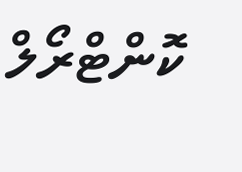ކޮންޓްރޯލް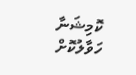ކޮމިޝަނާ ހަވާލުކޮށް